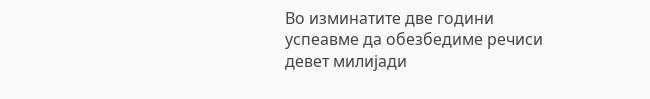Во изминатите две години успеавме да обезбедиме речиси девет милијади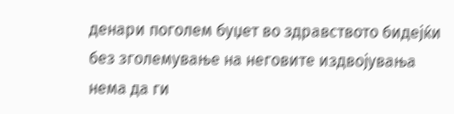денари поголем буџет во здравството бидејќи без зголемување на неговите издвојувања нема да ги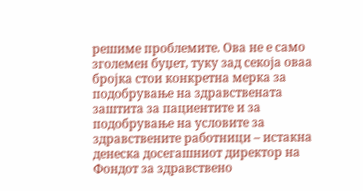решиме проблемите. Ова не е само зголемен буџет, туку зад секоја оваа бројка стои конкретна мерка за подобрување на здравствената заштита за пациентите и за подобрување на условите за здравствените работници – истакна денеска досегашниот директор на Фондот за здравствено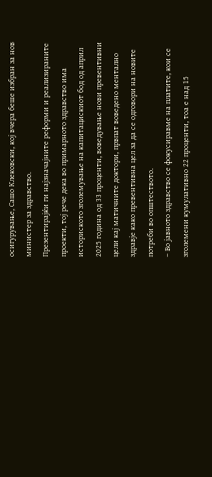осигурување, Сашо Клековски, кој вчера беше избран за нов министер за здравство.
Презентирајќи ги најзначајните реформи и реализираните проекти, тој рече дека во примарното здравство има историското зголемување на капитацискиот бод од април 2025 година од 33 проценти, воведување нови превентивни цели кај матичните доктори, првпат воведено ментално здравје како превентивна цел за да се одговори на новите потреби во општеството.
– Во јавното здравство се фокусиравме на платите, кои се зголемени кумулативно 22 проценти, тоа е над 15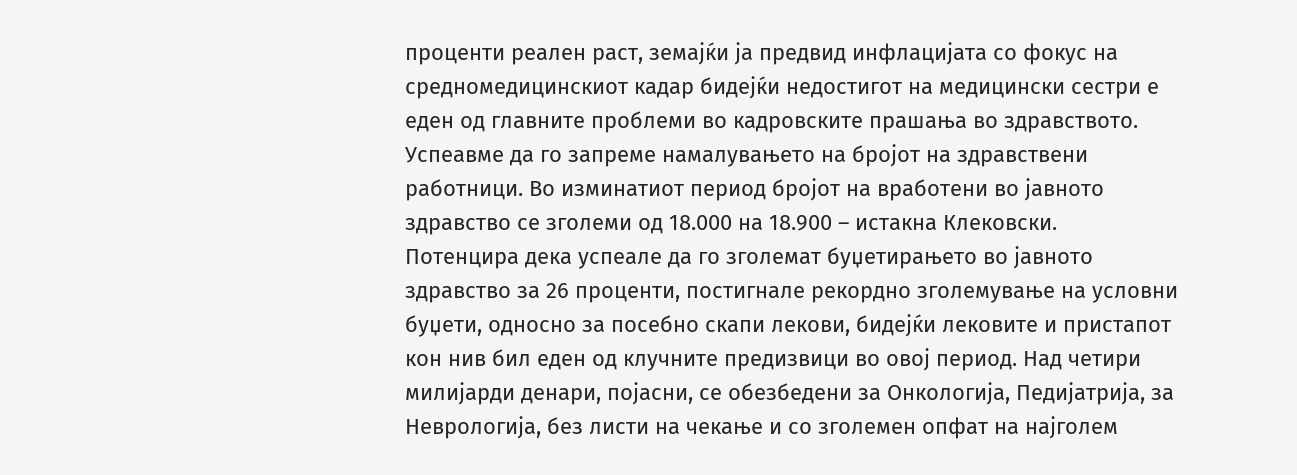проценти реален раст, земајќи ја предвид инфлацијата со фокус на средномедицинскиот кадар бидејќи недостигот на медицински сестри е еден од главните проблеми во кадровските прашања во здравството. Успеавме да го запреме намалувањето на бројот на здравствени работници. Во изминатиот период бројот на вработени во јавното здравство се зголеми од 18.000 на 18.900 – истакна Клековски.
Потенцира дека успеале да го зголемат буџетирањето во јавното здравство за 26 проценти, постигнале рекордно зголемување на условни буџети, односно за посебно скапи лекови, бидејќи лековите и пристапот кон нив бил еден од клучните предизвици во овој период. Над четири милијарди денари, појасни, се обезбедени за Онкологија, Педијатрија, за Неврологија, без листи на чекање и со зголемен опфат на најголем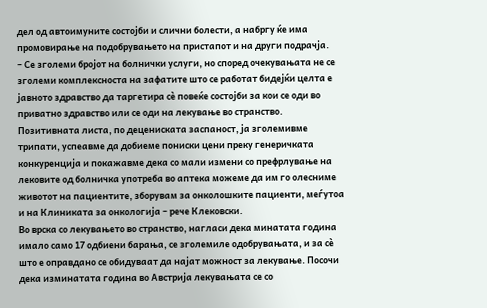дел од автоимуните состојби и слични болести, а набргу ќе има промовирање на подобрувањето на пристапот и на други подрачја.
– Се зголеми бројот на болнички услуги, но според очекувањата не се зголеми комплексноста на зафатите што се работат бидејќи целта е јавното здравство да таргетира сè повеќе состојби за кои се оди во приватно здравство или се оди на лекување во странство. Позитивната листа, по децениската заспаност, ја зголемивме трипати, успеавме да добиеме пониски цени преку генеричката конкуренција и покажавме дека со мали измени со префрлување на лековите од болничка употреба во аптека можеме да им го олесниме животот на пациентите, зборувам за онколошките пациенти, меѓутоа и на Клиниката за онкологија – рече Клековски.
Во врска со лекувањето во странство, нагласи дека минатата година имало само 17 одбиени барања, се зголемиле одобрувањата, и за сè што е оправдано се обидуваат да најат можност за лекување. Посочи дека изминатата година во Австрија лекувањата се со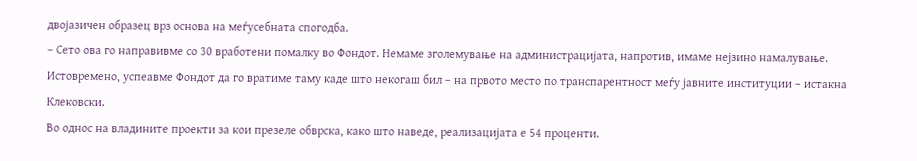двојазичен образец врз основа на меѓусебната спогодба.
– Сето ова го направивме со 30 вработени помалку во Фондот. Немаме зголемување на администрацијата, напротив, имаме нејзино намалување. Истовремено, успеавме Фондот да го вратиме таму каде што некогаш бил – на првото место по транспарентност меѓу јавните институции – истакна Клековски.
Во однос на владините проекти за кои презеле обврска, како што наведе, реализацијата е 54 проценти.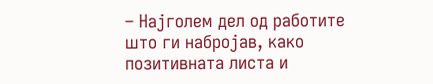– Најголем дел од работите што ги набројав, како позитивната листа и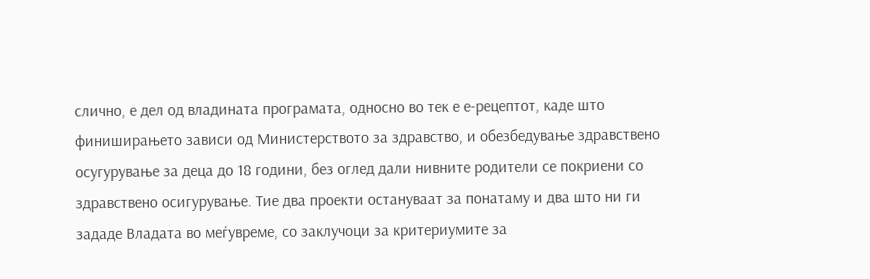слично, е дел од владината програмата, односно во тек е е-рецептот, каде што финиширањето зависи од Министерството за здравство, и обезбедување здравствено осугурување за деца до 18 години, без оглед дали нивните родители се покриени со здравствено осигурување. Тие два проекти остануваат за понатаму и два што ни ги зададе Владата во меѓувреме, со заклучоци за критериумите за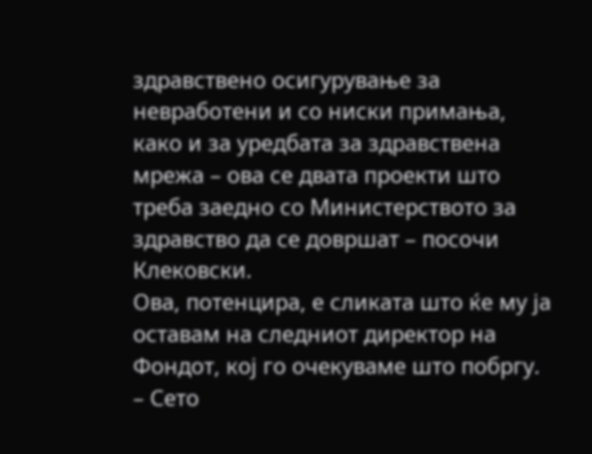здравствено осигурување за невработени и со ниски примања, како и за уредбата за здравствена мрежа – ова се двата проекти што треба заедно со Министерството за здравство да се довршат – посочи Клековски.
Ова, потенцира, е сликата што ќе му ја оставам на следниот директор на Фондот, кој го очекуваме што побргу.
– Сето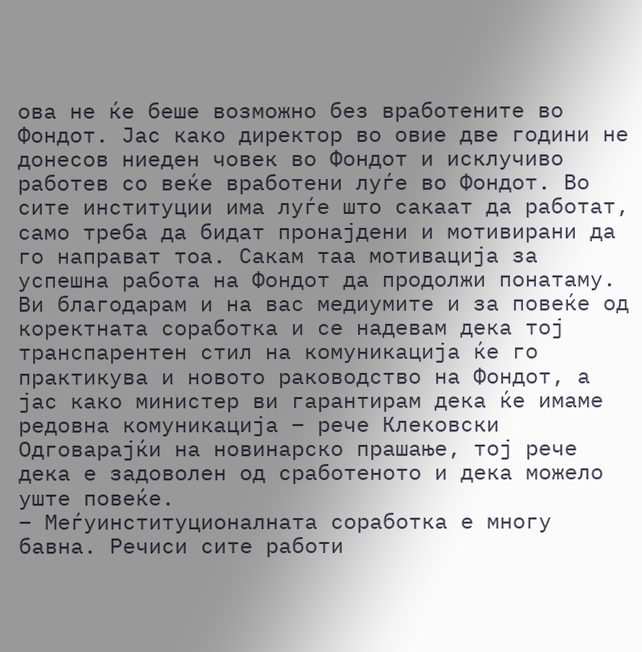ова не ќе беше возможно без вработените во Фондот. Јас како директор во овие две години не донесов ниеден човек во Фондот и исклучиво работев со веќе вработени луѓе во Фондот. Во сите институции има луѓе што сакаат да работат, само треба да бидат пронајдени и мотивирани да го направат тоа. Сакам таа мотивација за успешна работа на Фондот да продолжи понатаму. Ви благодарам и на вас медиумите и за повеќе од коректната соработка и се надевам дека тој транспарентен стил на комуникација ќе го практикува и новото раководство на Фондот, а јас како министер ви гарантирам дека ќе имаме редовна комуникација – рече Клековски
Одговарајќи на новинарско прашање, тој рече дека е задоволен од сработеното и дека можело уште повеќе.
– Меѓуинституционалната соработка е многу бавна. Речиси сите работи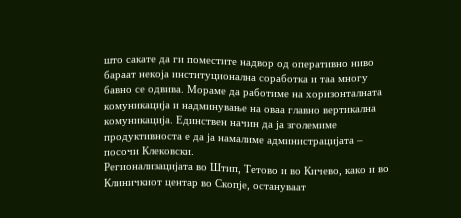што сакате да ги поместите надвор од оперативно ниво бараат некоја институционална соработка и таа многу бавно се одвива. Мораме да работиме на хоризонталната комуникација и надминување на оваа главно вертикална комуникација. Единствен начин да ја зголемиме продуктивноста е да ја намалиме администрацијата – посочи Клековски.
Регионализацијата во Штип, Тетово и во Кичево, како и во Клиничкиот центар во Скопје, остануваат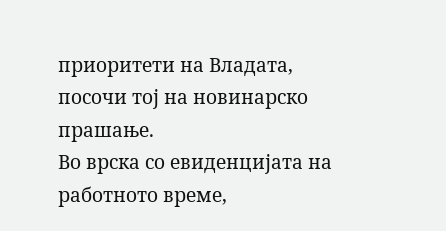приоритети на Владата, посочи тој на новинарско прашање.
Во врска со евиденцијата на работното време,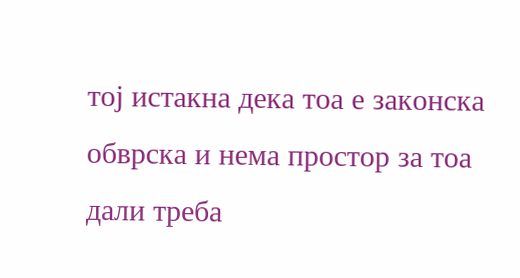тој истакна дека тоа е законска обврска и нема простор за тоа дали треба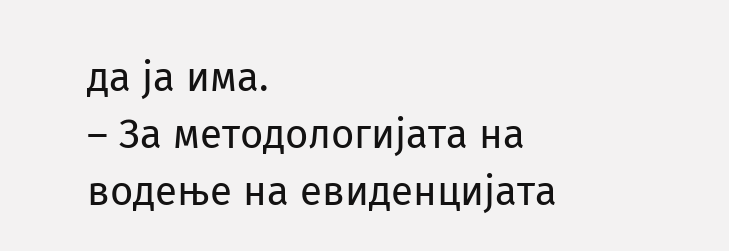да ја има.
– За методологијата на водење на евиденцијата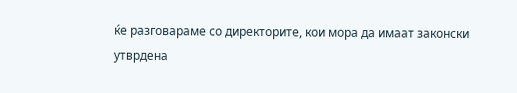ќе разговараме со директорите, кои мора да имаат законски утврдена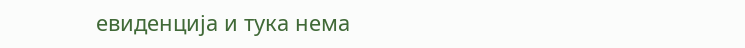евиденција и тука нема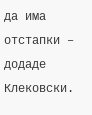да има отстапки – додаде Клековски.